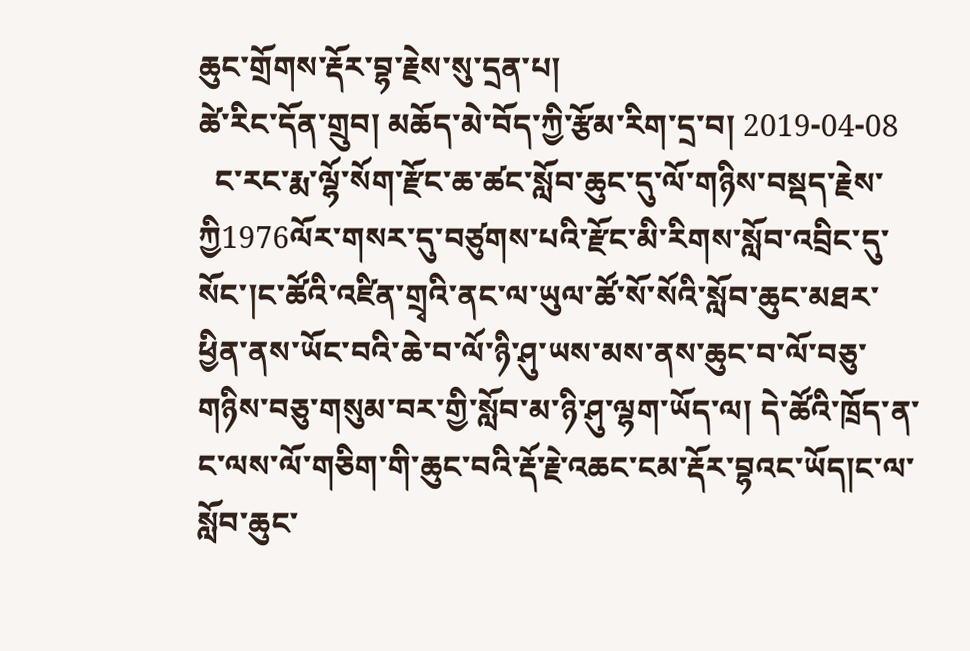ཆུང་གྲོགས་རྡོར་བྷ་རྗེས་སུ་དྲན་པ།
ཚེ་རིང་དོན་གྲུབ། མཆོད་མེ་བོད་ཀྱི་རྩོམ་རིག་དྲ་བ། 2019-04-08
  ང་རང་རྨ་ལྷོ་སོག་རྫོང་ཆ་ཚང་སློབ་ཆུང་དུ་ལོ་གཉིས་བསྡད་རྗེས་ཀྱི1976ལོར་གསར་དུ་བཙུགས་པའི་རྫོང་མི་རིགས་སློབ་འབྲིང་དུ་སོང་།ང་ཚོའི་འཛིན་གྲྭའི་ནང་ལ་ཡུལ་ཚོ་སོ་སོའི་སློབ་ཆུང་མཐར་ཕྱིན་ནས་ཡོང་བའི་ཆེ་བ་ལོ་ཉི་ཤུ་ཡས་མས་ནས་ཆུང་བ་ལོ་བཅུ་གཉིས་བཅུ་གསུམ་བར་གྱི་སློབ་མ་ཉི་ཤུ་ལྷག་ཡོད་ལ། དེ་ཚོའི་ཁྲོད་ན་ང་ལས་ལོ་གཅིག་གི་ཆུང་བའི་རྡོ་རྗེ་འཆང་ངམ་རྡོར་བྷའང་ཡོད།ང་ལ་སློབ་ཆུང་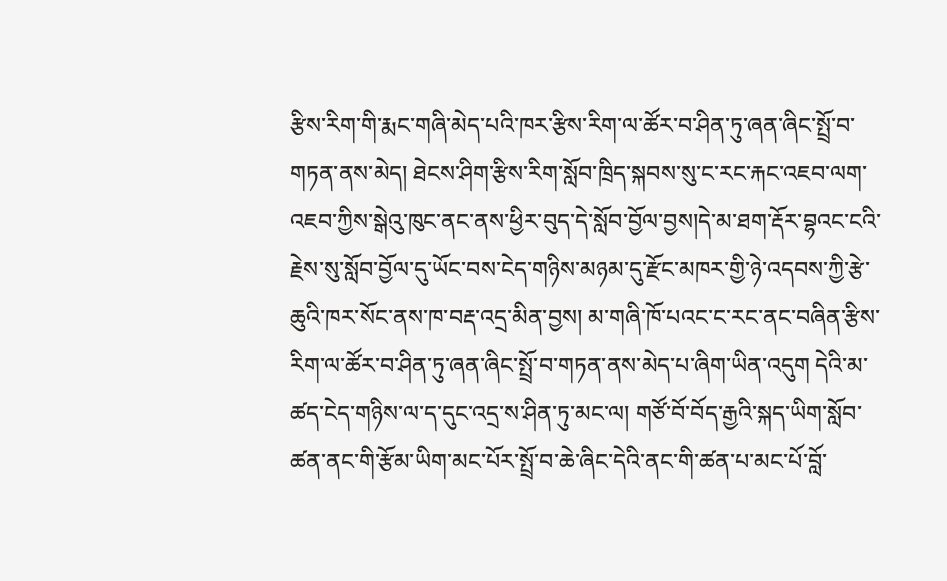རྩིས་རིག་གི་རྨང་གཞི་མེད་པའི་ཁར་རྩིས་རིག་ལ་ཚོར་བ་ཤིན་ཏུ་ཞན་ཞིང་སྤྲོ་བ་གཏན་ནས་མེད། ཐེངས་ཤིག་རྩིས་རིག་སློབ་ཁྲིད་སྐབས་སུ་ང་རང་རྐང་འཇབ་ལག་འཇབ་ཀྱིས་སྒེའུ་ཁུང་ནང་ནས་ཕྱིར་བུད་དེ་སློབ་བྱོལ་བྱས།དེ་མ་ཐག་རྡོར་བྷའང་ངའི་རྗེས་སུ་སློབ་བྱོལ་དུ་ཡོང་བས་ངེད་གཉིས་མཉམ་དུ་རྫོང་མཁར་གྱི་ཉེ་འདབས་ཀྱི་རྩེ་ཆུའི་ཁར་སོང་ནས་ཁ་བརྡ་འདྲ་མིན་བྱས། མ་གཞི་ཁོ་པའང་ང་རང་ནང་བཞིན་རྩིས་རིག་ལ་ཚོར་བ་ཤིན་ཏུ་ཞན་ཞིང་སྤྲོ་བ་གཏན་ནས་མེད་པ་ཞིག་ཡིན་འདུག དེའི་མ་ཚད་ངེད་གཉིས་ལ་ད་དུང་འདྲ་ས་ཤིན་ཏུ་མང་ལ། གཙོ་བོ་བོད་རྒྱའི་སྐད་ཡིག་སློབ་ཚན་ནང་གི་རྩོམ་ཡིག་མང་པོར་སྤྲོ་བ་ཆེ་ཞིང་དེའི་ནང་གི་ཚན་པ་མང་པོ་བློ་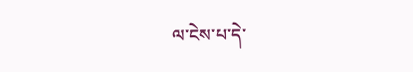ལ་ངེས་པ་དེ་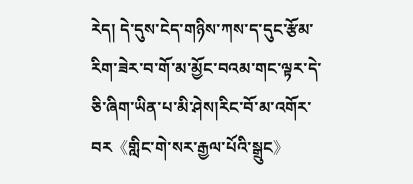རེད། དེ་དུས་ངེད་གཉིས་ཀས་ད་དུང་རྩོམ་རིག་ཟེར་བ་གོ་མ་མྱོང་བའམ་གང་ལྟར་དེ་ཅི་ཞིག་ཡིན་པ་མི་ཤེས།རིང་བོ་མ་འགོར་བར《གླིང་གེ་སར་རྒྱལ་པོའི་སྒྲུང》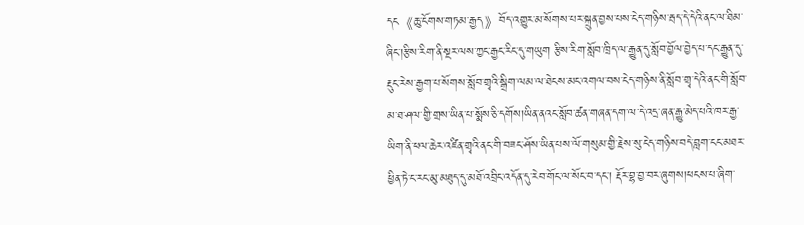དང《ཆུ་ངོགས་གཏམ་རྒྱད》བོད་འགྱུར་མ་སོགས་པར་སྐྲུན་བྱས་པས་ངེད་གཉིས་རྦད་དེ་དེའི་ནང་ལ་ཐིམ་ཞིང་།རྩིས་རིག་ནི་སྔར་ལས་ཀྱང་རྒྱང་རིང་དུ་གཡུག རྩིས་རིག་སློབ་ཁྲིད་ལ་རྒྱུན་དུ་སློབ་བྱོལ་བྱེད་པ་དང་རྒྱུན་དུ་རྡུང་རེས་རྒྱག་པ་སོགས་སློབ་གྲྭའི་སྒྲིག་ལམ་ལ་ཐེངས་མང་འགལ་བས་ངེད་གཉིས་ནི་སློབ་གྲྭ་དེའི་ནང་གི་སློབ་མ་ཐ་ཤལ་གྱི་གྲས་ཡིན་པ་སྨོས་ཅི་དགོས།ཡིན་ནའང་སློབ་ཚན་གཞན་དག་ལ་དེ་འདྲ་ཞན་རྒྱུ་མེད་པའི་ཁར་རྒྱ་ཡིག་ནི་ཕལ་ཆེར་འཛིན་གྲྭའི་ནང་གི་བཟང་ཤོས་ཡིན་པས་ལོ་གསུམ་གྱི་རྗེས་སུ་ངེད་གཉིས་བདེ་བླག་ངང་མཐར་ཕྱིན་ཏེ་ང་རང་མུ་མཐུད་དུ་མཐོ་འབྲིང་འདོན་དུ་རེབ་གོང་ལ་སོང་བ་དང་། རྡོར་བྷ་བྱ་བར་ཞུགས།ཕངས་པ་ཞིག་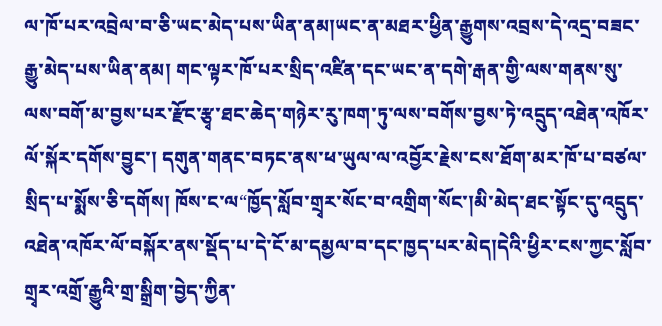ལ་ཁོ་པར་འབྲེལ་བ་ཅི་ཡང་མེད་པས་ཡིན་ནམ།ཡང་ན་མཐར་ཕྱིན་རྒྱུགས་འབྲས་དེ་འདྲ་བཟང་རྒྱུ་མེད་པས་ཡིན་ནམ། གང་ལྟར་ཁོ་པར་སྲིད་འཛིན་དང་ཡང་ན་དགེ་རྒན་གྱི་ལས་གནས་སུ་ལས་བགོ་མ་བྱས་པར་རྫོང་རྩྭ་ཐང་ཆེད་གཉེར་རུ་ཁག་ཏུ་ལས་བགོས་བྱས་ཏེ་འདྲུད་འཐེན་འཁོར་ལོ་སྐོར་དགོས་བྱུང་། དགུན་གནང་བཏང་ནས་ཕ་ཡུལ་ལ་འབྱོར་རྗེས་ངས་ཐོག་མར་ཁོ་པ་བཙལ་སྲིད་པ་སྨོས་ཅི་དགོས། ཁོས་ང་ལ“ཁྱོད་སློབ་གྲྭར་སོང་བ་འགྲིག་སོང་།མི་མེད་ཐང་སྟོང་དུ་འདྲུད་འཐེན་འཁོར་ལོ་བསྐོར་ནས་སྡོད་པ་དེ་ངོ་མ་དམྱལ་བ་དང་ཁྱད་པར་མེད།དེའི་ཕྱིར་ངས་ཀྱང་སློབ་གྲྭར་འགྲོ་རྒྱུའི་གྲ་སྒྲིག་བྱེད་ཀྱིན་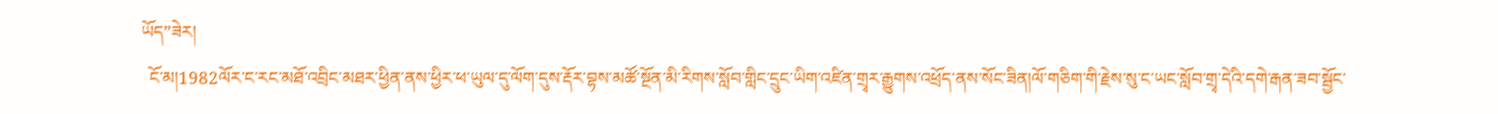ཡོད”ཟེར།
  ངོ་མ།1982ལོར་ང་རང་མཐོ་འབྲིང་མཐར་ཕྱིན་ནས་ཕྱིར་ཕ་ཡུལ་དུ་ལོག་དུས་རྡོར་བྷས་མཚོ་སྔོན་མི་རིགས་སློབ་གླིང་དྲུང་ཡིག་འཛིན་གྲྭར་རྒྱུགས་འཕྲོད་ནས་སོང་ཟིན།ལོ་གཅིག་གི་རྗེས་སུ་ང་ཡང་སློབ་གྲྭ་དེའི་དགེ་རྒན་ཟབ་སྦྱོང་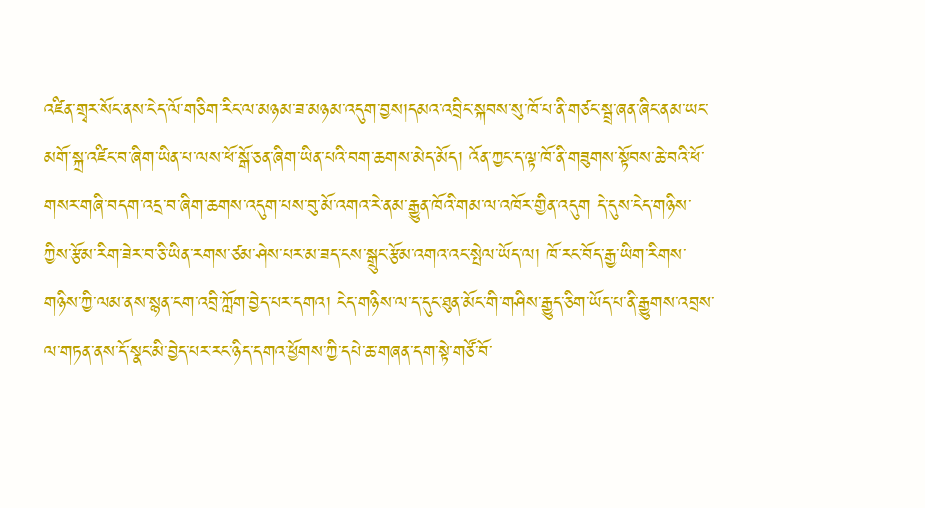འཛིན་གྲྭར་སོང་ནས་ངེད་ལོ་གཅིག་རིང་ལ་མཉམ་ཟ་མཉམ་འདུག་བྱས།དམའ་འབྲིང་སྐབས་སུ་ཁོ་པ་ནི་གཙང་སྦྲ་ཞན་ཞིང་ནམ་ཡང་མགོ་སྐྲ་འཛིང་བ་ཞིག་ཡིན་པ་ལས་ཕོ་སྒོ་ཅན་ཞིག་ཡིན་པའི་བག་ཆགས་མེད་མོད། འོན་ཀྱང་ད་ལྟ་ཁོ་ནི་གཟུགས་སྟོབས་ཆེ་བའི་ཕོ་གསར་གཞི་བདག་འདྲ་བ་ཞིག་ཆགས་འདུག་པས་བུ་མོ་འགའ་རེ་ནམ་རྒྱུན་ཁོའི་གམ་ལ་འཁོར་གྱིན་འདུག དེ་དུས་ངེད་གཉིས་ཀྱིས་རྩོམ་རིག་ཟེར་བ་ཅི་ཡིན་རགས་ཙམ་ཤེས་པར་མ་ཟད་ངས་སྒྲུང་རྩོམ་འགའ་འང་སྤེལ་ཡོད་ལ། ཁོ་རང་བོད་རྒྱ་ཡིག་རིགས་གཉིས་ཀྱི་ལམ་ནས་སྙན་ངག་འབྲི་ཀློག་བྱེད་པར་དགའ། ངེད་གཉིས་ལ་ད་དུང་ཐུན་མོང་གི་གཤིས་རྒྱུད་ཅིག་ཡོད་པ་ནི་རྒྱུགས་འབྲས་ལ་གཏན་ནས་དོ་སྣང་མི་བྱེད་པར་རང་ཉིད་དགའ་ཕྱོགས་ཀྱི་དཔེ་ཆ་གཞན་དག་སྟེ་གཙོ་བོ་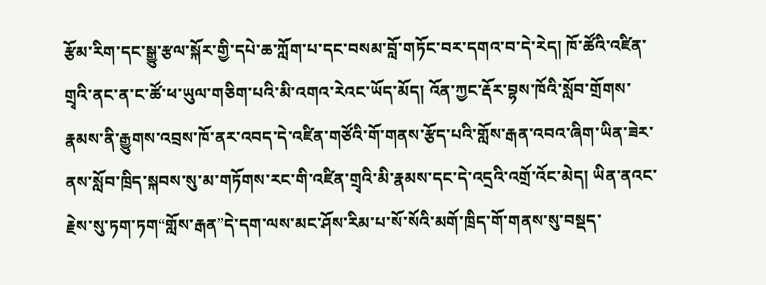རྩོམ་རིག་དང་སྒྱུ་རྩལ་སྐོར་གྱི་དཔེ་ཆ་ཀློག་པ་དང་བསམ་བློ་གཏོང་བར་དགའ་བ་དེ་རེད། ཁོ་ཚོའི་འཛིན་གྲྭའི་ནང་ན་ང་ཚོ་ཕ་ཡུལ་གཅིག་པའི་མི་འགའ་རེའང་ཡོད་མོད། འོན་ཀྱང་རྡོར་བྷས་ཁོའི་སློབ་གྲོགས་རྣམས་ནི་རྒྱུགས་འབྲས་ཁོ་ནར་འབད་དེ་འཛིན་གཙོའི་གོ་གནས་རྩོད་པའི་གློས་རྒན་འབའ་ཞིག་ཡིན་ཟེར་ནས་སློབ་ཁྲིད་སྐབས་སུ་མ་གཏོགས་རང་གི་འཛིན་གྲྭའི་མི་རྣམས་དང་དེ་འདྲའི་འགྲོ་འོང་མེད། ཡིན་ནའང་རྗེས་སུ་ཏག་ཏག“གློས་རྒན”དེ་དག་ལས་མང་ཤོས་རིམ་པ་སོ་སོའི་མགོ་ཁྲིད་གོ་གནས་སུ་བསྡད་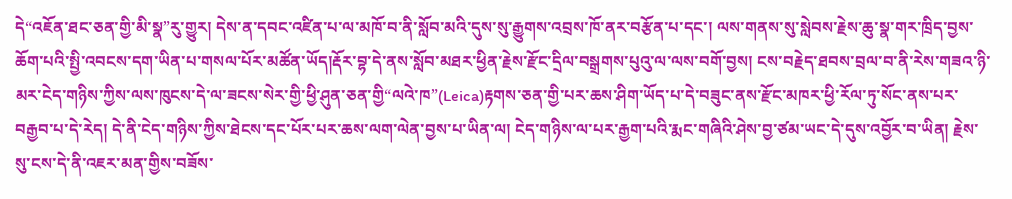དེ“འཇོན་ཐང་ཅན་གྱི་མི་སྣ”རུ་གྱུར། དེས་ན་དབང་འཛིན་པ་ལ་མཁོ་བ་ནི་སློབ་མའི་དུས་སུ་རྒྱུགས་འབྲས་ཁོ་ནར་བརྩོན་པ་དང་། ལས་གནས་སུ་སླེབས་རྗེས་ཆུ་སྣ་གར་ཁྲིད་བྱས་ཆོག་པའི་སྤྱི་འབངས་དག་ཡིན་པ་གསལ་པོར་མཚོན་ཡོད།རྡོར་བྷ་དེ་ནས་སློབ་མཐར་ཕྱིན་རྗེས་རྫོང་དྲིལ་བསྒྲགས་པུའུ་ལ་ལས་བགོ་བྱས། ངས་བརྗེད་ཐབས་བྲལ་བ་ནི་རེས་གཟའ་ཉི་མར་ངེད་གཉིས་ཀྱིས་ལས་ཁུངས་དེ་ལ་ཟངས་སེར་གྱི་ཕྱི་ཤུན་ཅན་གྱི“ལའེ་ཁ”(Leica)རྟགས་ཅན་གྱི་པར་ཆས་ཤིག་ཡོད་པ་དེ་བཟུང་ནས་རྫོང་མཁར་ཕྱི་རོལ་ཏུ་སོང་ནས་པར་བརྒྱབ་པ་དེ་རེད། དེ་ནི་ངེད་གཉིས་ཀྱིས་ཐེངས་དང་པོར་པར་ཆས་ལག་ལེན་བྱས་པ་ཡིན་ལ། ངེད་གཉིས་ལ་པར་རྒྱག་པའི་རྨང་གཞིའི་ཤེས་བྱ་ཙམ་ཡང་དེ་དུས་འབྱོར་བ་ཡིན། རྗེས་སུ་ངས་དེ་ནི་འཇར་མན་གྱིས་བཟོས་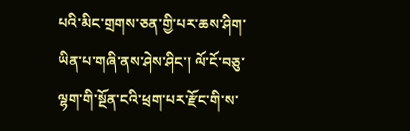པའི་མིང་གྲགས་ཅན་གྱི་པར་ཆས་ཤིག་ཡིན་པ་གཞི་ནས་ཤེས་ཤིང་། ལོ་ངོ་བཅུ་ལྷག་གི་སྔོན་ངའི་ཕྲག་པར་རྫོང་གི་ས་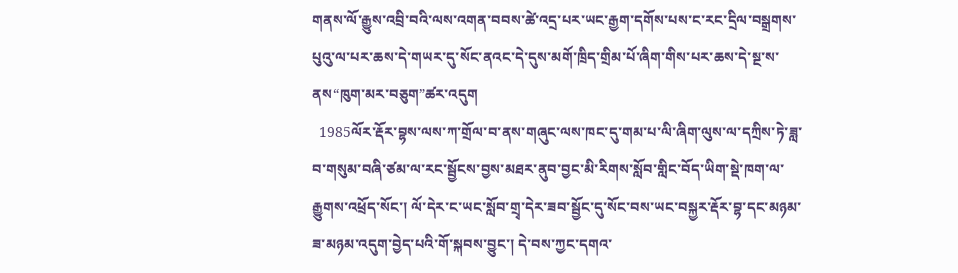གནས་ལོ་རྒྱུས་འབྲི་བའི་ལས་འགན་བབས་ཚེ་འདྲ་པར་ཡང་རྒྱག་དགོས་པས་ང་རང་དྲིལ་བསྒྲགས་པུའུ་ལ་པར་ཆས་དེ་གཡར་དུ་སོང་ནའང་དེ་དུས་མགོ་ཁྲིད་གྲིམ་པོ་ཞིག་གིས་པར་ཆས་དེ་སྔ་ས་ནས“ཁུག་མར་བཅུག”ཚར་འདུག
  1985ལོར་རྡོར་བྷས་ལས་ཀ་གྲོལ་བ་ནས་གཞུང་ལས་ཁང་དུ་གམ་པ་ལི་ཞིག་ལུས་ལ་དཀྲིས་ཏེ་ཟླ་བ་གསུམ་བཞི་ཙམ་ལ་རང་སྦྱོངས་བྱས་མཐར་ནུབ་བྱང་མི་རིགས་སློབ་གླིང་བོད་ཡིག་སྡེ་ཁག་ལ་རྒྱུགས་འཕྲོད་སོང་། ལོ་དེར་ང་ཡང་སློབ་གྲྭ་དེར་ཟབ་སྦྱོང་དུ་སོང་བས་ཡང་བསྐྱར་རྡོར་བྷ་དང་མཉམ་ཟ་མཉམ་འདུག་བྱེད་པའི་གོ་སྐབས་བྱུང་། དེ་བས་ཀྱང་དགའ་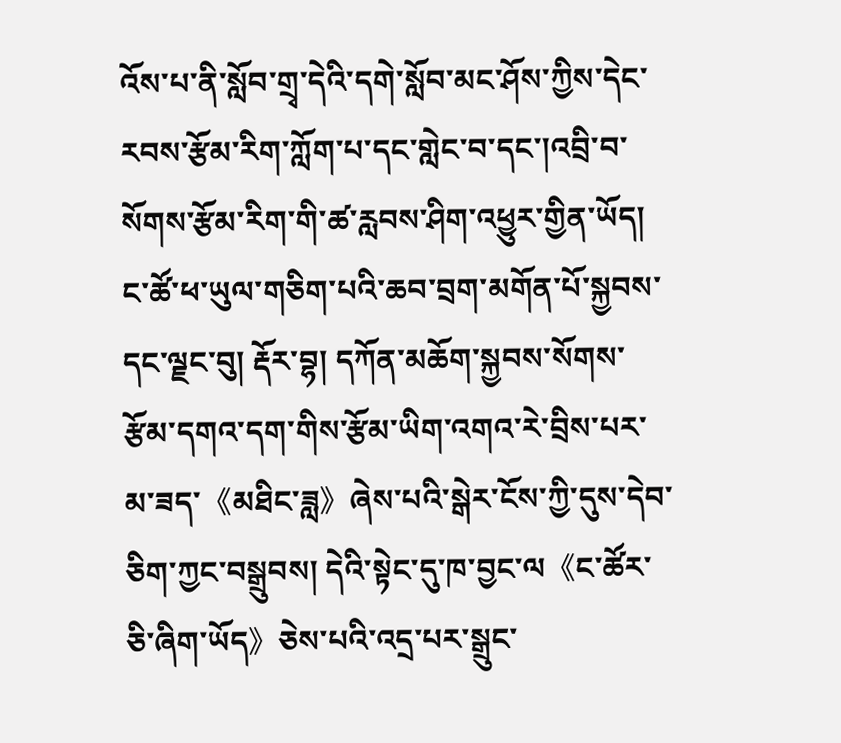འོས་པ་ནི་སློབ་གྲྭ་དེའི་དགེ་སློབ་མང་ཤོས་ཀྱིས་དེང་རབས་རྩོམ་རིག་ཀློག་པ་དང་གླེང་བ་དང་།འབྲི་བ་སོགས་རྩོམ་རིག་གི་ཚ་རླབས་ཤིག་འཕྱུར་གྱིན་ཡོད། ང་ཚོ་ཕ་ཡུལ་གཅིག་པའི་ཆབ་བྲག་མགོན་པོ་སྐྱབས་དང་ལྗང་བུ། རྡོར་བྷ། དཀོན་མཆོག་སྐྱབས་སོགས་རྩོམ་དགའ་དག་གིས་རྩོམ་ཡིག་འགའ་རེ་བྲིས་པར་མ་ཟད་《མཐིང་ཟླ》ཞེས་པའི་སྒེར་ངོས་ཀྱི་དུས་དེབ་ཅིག་ཀྱང་བསྒྲུབས། དེའི་སྟེང་དུ་ཁ་བྱང་ལ《ང་ཚོར་ཅི་ཞིག་ཡོད》ཅེས་པའི་འདྲ་པར་སྒྲུང་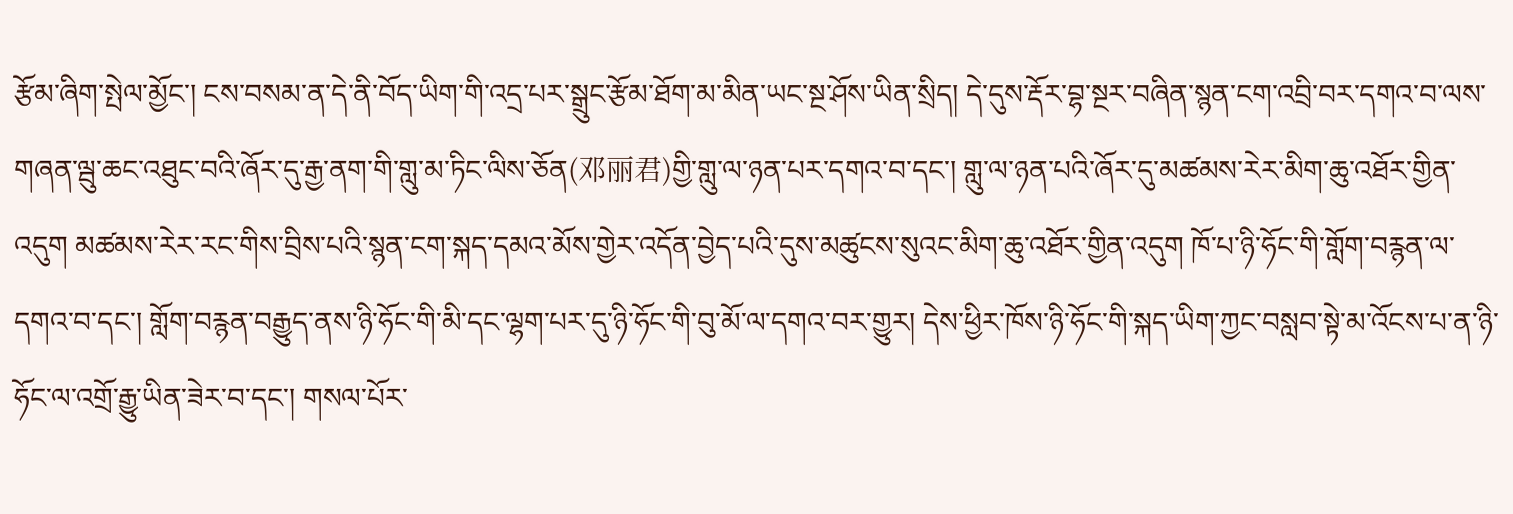རྩོམ་ཞིག་སྤེལ་མྱོང་། ངས་བསམ་ན་དེ་ནི་བོད་ཡིག་གི་འདྲ་པར་སྒྲུང་རྩོམ་ཐོག་མ་མིན་ཡང་སྔ་ཤོས་ཡིན་སྲིད། དེ་དུས་རྡོར་བྷ་སྔར་བཞིན་སྙན་ངག་འབྲི་བར་དགའ་བ་ལས་གཞན་ལྦུ་ཆང་འཐུང་བའི་ཞོར་དུ་རྒྱ་ནག་གི་གླུ་མ་ཏིང་ལིས་ཅོན(邓丽君)གྱི་གླུ་ལ་ཉན་པར་དགའ་བ་དང་། གླུ་ལ་ཉན་པའི་ཞོར་དུ་མཚམས་རེར་མིག་ཆུ་འཐོར་གྱིན་འདུག མཚམས་རེར་རང་གིས་བྲིས་པའི་སྙན་ངག་སྐད་དམའ་མོས་གྱེར་འདོན་བྱེད་པའི་དུས་མཚུངས་སུའང་མིག་ཆུ་འཐོར་གྱིན་འདུག ཁོ་པ་ཉི་ཧོང་གི་གློག་བརྙན་ལ་དགའ་བ་དང་། གློག་བརྙན་བརྒྱུད་ནས་ཉི་ཧོང་གི་མི་དང་ལྷག་པར་དུ་ཉི་ཧོང་གི་བུ་མོ་ལ་དགའ་བར་གྱུར། དེས་ཕྱིར་ཁོས་ཉི་ཧོང་གི་སྐད་ཡིག་ཀྱང་བསླབ་སྟེ་མ་འོངས་པ་ན་ཉི་ཧོང་ལ་འགྲོ་རྒྱུ་ཡིན་ཟེར་བ་དང་། གསལ་པོར་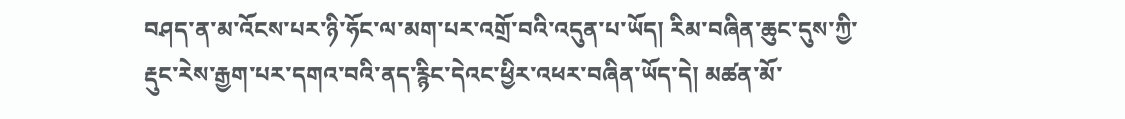བཤད་ན་མ་འོངས་པར་ཉི་ཧོང་ལ་མག་པར་འགྲོ་བའི་འདུན་པ་ཡོད། རིམ་བཞིན་ཆུང་དུས་ཀྱི་རྡུང་རེས་རྒྱག་པར་དགའ་བའི་ནད་རྙིང་དེའང་ཕྱིར་འཕར་བཞིན་ཡོད་དེ། མཚན་མོ་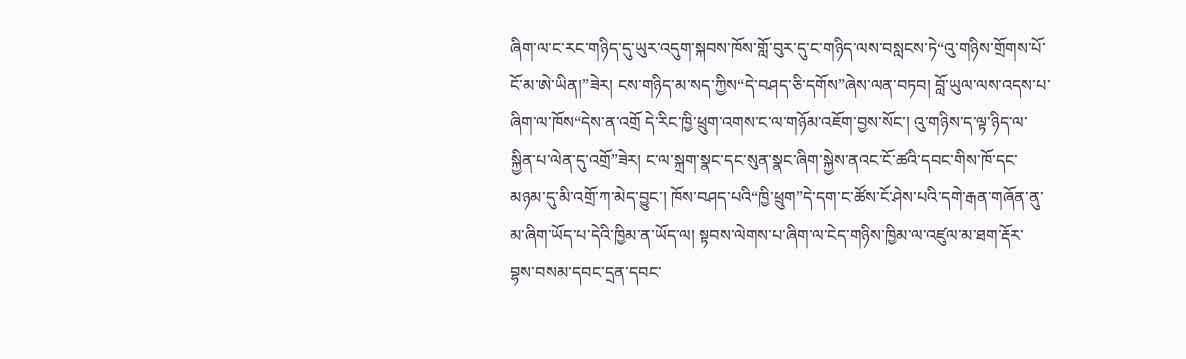ཞིག་ལ་ང་རང་གཉིད་དུ་ཡུར་འདུག་སྐབས་ཁོས་གློ་བུར་དུ་ང་གཉིད་ལས་བསླངས་ཏེ“འུ་གཉིས་གྲོགས་པོ་ངོ་མ་ཨེ་ཡིན།”ཟེར། ངས་གཉིད་མ་སད་ཀྱིས“དེ་བཤད་ཅི་དགོས”ཞེས་ལན་བཏབ། བློ་ཡུལ་ལས་འདས་པ་ཞིག་ལ་ཁོས“དེས་ན་འགྲོ དེ་རིང་ཁྱི་ཕྲུག་འགས་ང་ལ་གཉོམ་འཇོག་བྱས་སོང་། འུ་གཉིས་ད་ལྟ་ཉིད་ལ་སྐྱིན་པ་ལེན་དུ་འགྲོ”ཟེར། ང་ལ་སྐྲག་སྣང་དང་སུན་སྣང་ཞིག་སྐྱེས་ནའང་ངོ་ཚའི་དབང་གིས་ཁོ་དང་མཉམ་དུ་མི་འགྲོ་ཀ་མེད་བྱུང་། ཁོས་བཤད་པའི“ཁྱི་ཕྲུག”དེ་དག་ང་ཚོས་ངོ་ཤེས་པའི་དགེ་རྒན་གཞོན་ནུ་མ་ཞིག་ཡོད་པ་དེའི་ཁྱིམ་ན་ཡོད་ལ། སྟབས་ལེགས་པ་ཞིག་ལ་ངེད་གཉིས་ཁྱིམ་ལ་འཛུལ་མ་ཐག་རྡོར་བྷས་བསམ་དབང་དྲན་དབང་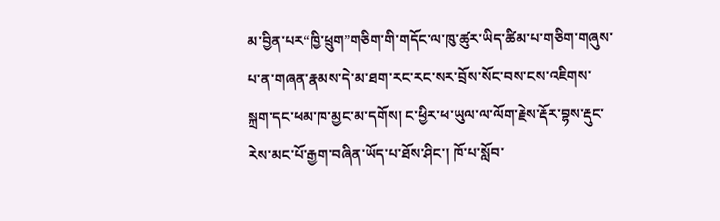མ་བྱིན་པར“ཁྱི་ཕྲུག”གཅིག་གི་གདོང་ལ་ཁུ་ཚུར་ཡིད་ཚིམ་པ་གཅིག་གཞུས་པ་ན་གཞན་རྣམས་དེ་མ་ཐག་རང་རང་སར་བྲོས་སོང་བས་ངས་འཇིགས་སྐྲག་དང་ཕམ་ཁ་མྱང་མ་དགོས། ང་ཕྱིར་ཕ་ཡུལ་ལ་ལོག་རྗེས་རྡོར་བྷས་རྡུང་རེས་མང་པོ་རྒྱག་བཞིན་ཡོད་པ་ཐོས་ཤིང་། ཁོ་པ་སློབ་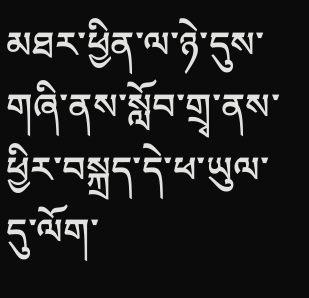མཐར་ཕྱིན་ལ་ཉེ་དུས་གཞི་ནས་སློབ་གྲྭ་ནས་ཕྱིར་བསྐྲད་དེ་ཕ་ཡུལ་དུ་ལོག་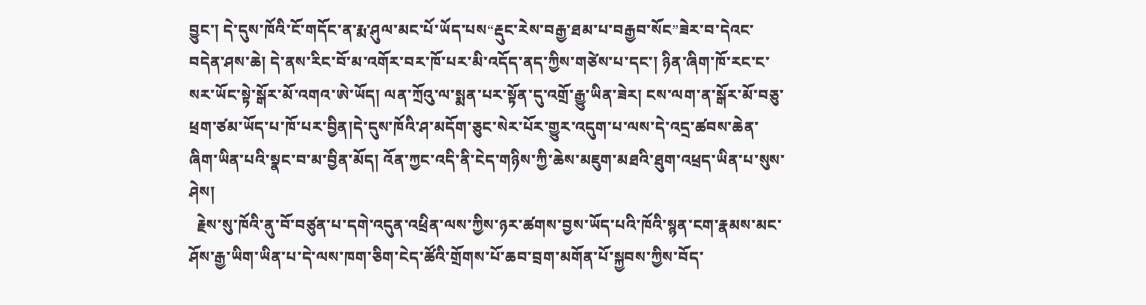བྱུང་། དེ་དུས་ཁོའི་ངོ་གདོང་ན་རྨ་ཤུལ་མང་པོ་ཡོད་པས“རྡུང་རེས་བརྒྱ་ཐམ་པ་བརྒྱབ་སོང”ཟེར་བ་དེའང་བདེན་ཤས་ཆེ། དེ་ནས་རིང་བོ་མ་འགོར་བར་ཁོ་པར་མི་འདོད་ནད་ཀྱིས་གཙེས་པ་དང་། ཉིན་ཞིག་ཁོ་རང་ང་སར་ཡོང་སྟེ་སྒོར་མོ་འགའ་ཨེ་ཡོད། ལན་ཀྲོའུ་ལ་སྨན་པར་སྟོན་དུ་འགྲོ་རྒྱུ་ཡིན་ཟེར། ངས་ལག་ན་སྒོར་མོ་བཅུ་ཕྲག་ཙམ་ཡོད་པ་ཁོ་པར་བྱིན།དེ་དུས་ཁོའི་ཤ་མདོག་ཅུང་སེར་པོར་གྱུར་འདུག་པ་ལས་དེ་འདྲ་ཚབས་ཆེན་ཞིག་ཡིན་པའི་སྣང་བ་མ་བྱིན་མོད། འོན་ཀྱང་འདི་ནི་ངེད་གཉིས་ཀྱི་ཆེས་མཇུག་མཐའི་ཐུག་འཕྲད་ཡིན་པ་སུས་ཤེས།
  རྗེས་སུ་ཁོའི་ནུ་བོ་བཙུན་པ་དགེ་འདུན་འཕྲིན་ལས་ཀྱིས་ཉར་ཚགས་བྱས་ཡོད་པའི་ཁོའི་སྙན་ངག་རྣམས་མང་ཤོས་རྒྱ་ཡིག་ཡིན་པ་དེ་ལས་ཁག་ཅིག་ངེད་ཚོའི་གྲོགས་པོ་ཆབ་བྲག་མགོན་པོ་སྐྱབས་ཀྱིས་བོད་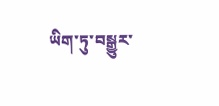ཡིག་ཏུ་བསྒྱུར་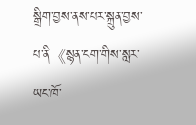སྒྲིག་བྱས་ནས་པར་སྐྲུན་བྱས་པ་ནི《སྙན་ངག་གིས་སླར་ཡང་ཁོ་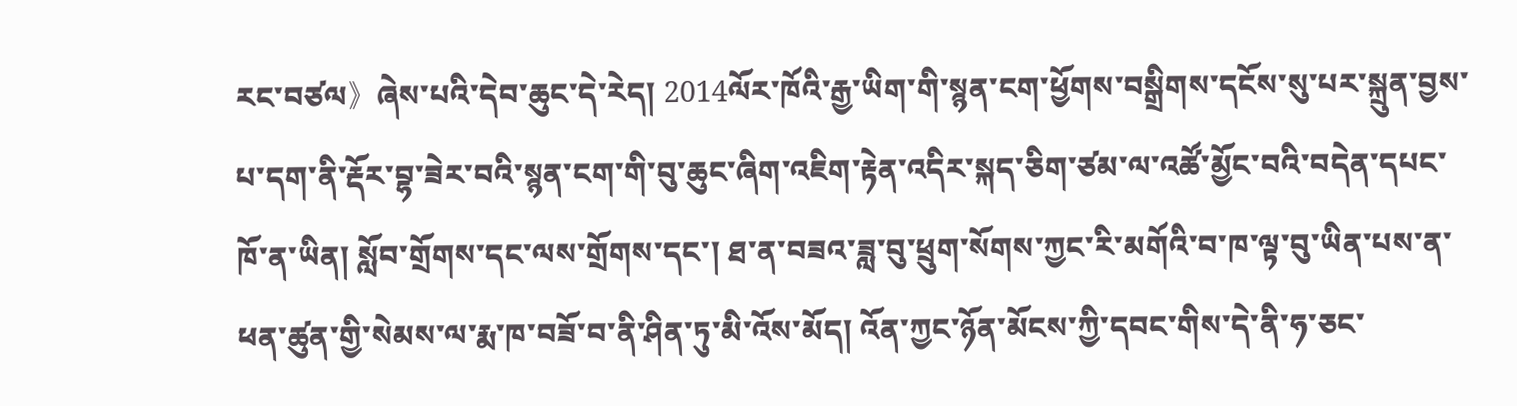རང་བཙལ》ཞེས་པའི་དེབ་ཆུང་དེ་རེད། 2014ལོར་ཁོའི་རྒྱ་ཡིག་གི་སྙན་ངག་ཕྱོགས་བསྒྲིགས་དངོས་སུ་པར་སྐྲུན་བྱས་པ་དག་ནི་རྡོར་བྷ་ཟེར་བའི་སྙན་ངག་གི་བུ་ཆུང་ཞིག་འཇིག་རྟེན་འདིར་སྐད་ཅིག་ཙམ་ལ་འཚོ་མྱོང་བའི་བདེན་དཔང་ཁོ་ན་ཡིན། སློབ་གྲོགས་དང་ལས་གྲོགས་དང་། ཐ་ན་བཟའ་ཟླ་བུ་ཕྲུག་སོགས་ཀྱང་རི་མགོའི་བ་ཁ་ལྟ་བུ་ཡིན་པས་ན་ཕན་ཚུན་གྱི་སེམས་ལ་རྨ་ཁ་བཟོ་བ་ནི་ཤིན་ཏུ་མི་འོས་མོད། འོན་ཀྱང་ཉོན་མོངས་ཀྱི་དབང་གིས་དེ་ནི་ཧ་ཅང་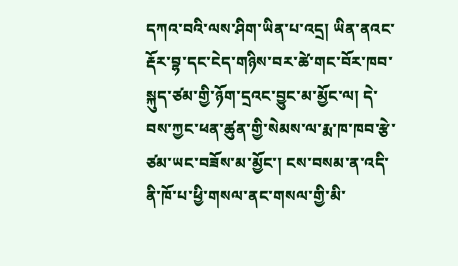དཀའ་བའི་ལས་ཤིག་ཡིན་པ་འདྲ། ཡིན་ནའང་རྡོར་བྷ་དང་ངེད་གཉིས་བར་ཚེ་གང་བོར་ཁབ་སྐུད་ཙམ་གྱི་ཉོག་དྲའང་བྱུང་མ་མྱོང་ལ། དེ་བས་ཀྱང་ཕན་ཚུན་གྱི་སེམས་ལ་རྨ་ཁ་ཁབ་རྩེ་ཙམ་ཡང་བཟོས་མ་མྱོང་། ངས་བསམ་ན་འདི་ནི་ཁོ་པ་ཕྱི་གསལ་ནང་གསལ་གྱི་མི་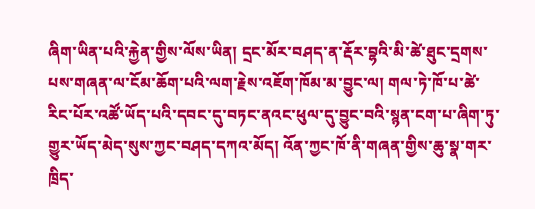ཞིག་ཡིན་པའི་རྐྱེན་གྱིས་ལོས་ཡིན། དྲང་མོར་བཤད་ན་རྡོར་བྷའི་མི་ཚེ་ཐུང་དྲགས་པས་གཞན་ལ་ངོམ་ཆོག་པའི་ལག་རྗེས་འཇོག་ཁོམ་མ་བྱུང་ལ། གལ་ཏེ་ཁོ་པ་ཚེ་རིང་པོར་འཚོ་ཡོད་པའི་དབང་དུ་བཏང་ནའང་ཕུལ་དུ་བྱུང་བའི་སྙན་ངག་པ་ཞིག་ཏུ་གྱུར་ཡོད་མེད་སུས་ཀྱང་བཤད་དཀའ་མོད། འོན་ཀྱང་ཁོ་ནི་གཞན་གྱིས་ཆུ་སྣ་གར་ཁྲིད་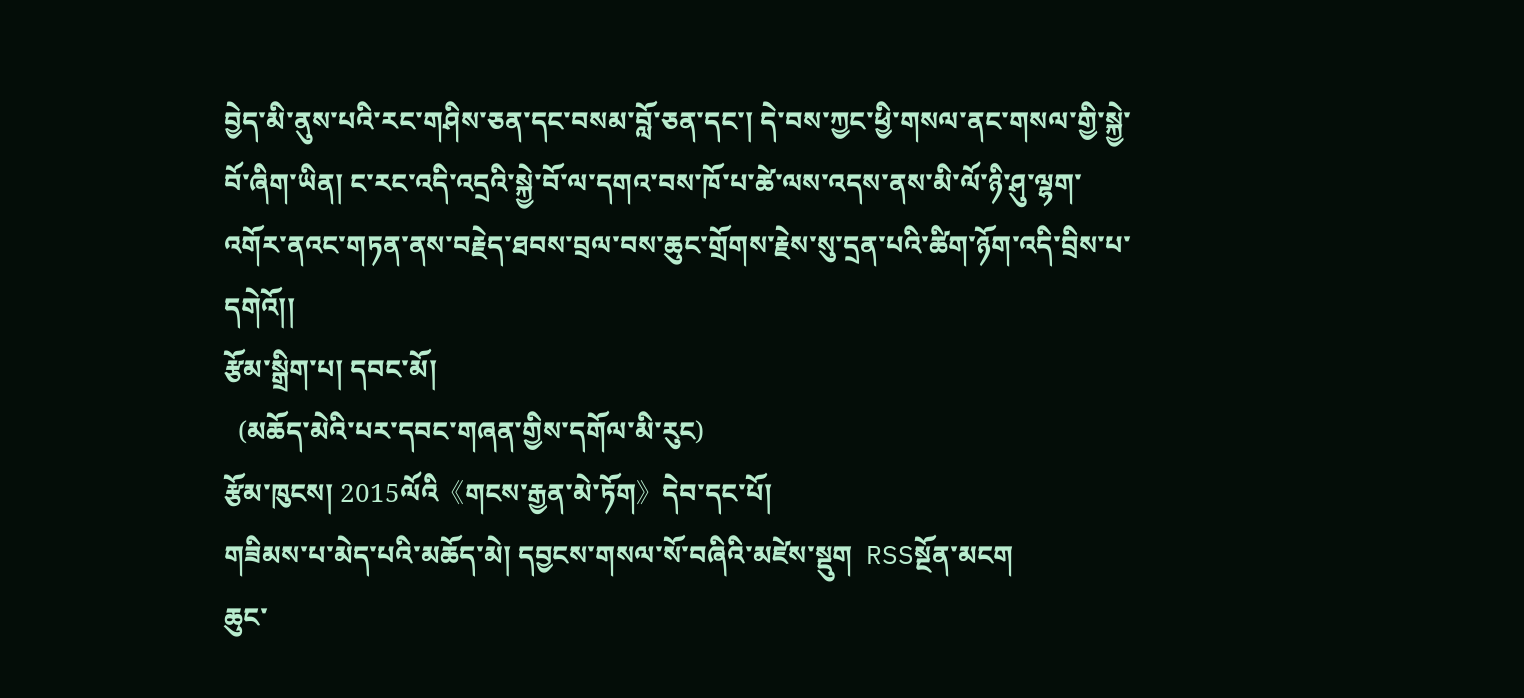བྱེད་མི་ནུས་པའི་རང་གཤིས་ཅན་དང་བསམ་བློ་ཅན་དང་། དེ་བས་ཀྱང་ཕྱི་གསལ་ནང་གསལ་གྱི་སྐྱེ་བོ་ཞིག་ཡིན། ང་རང་འདི་འདྲའི་སྐྱེ་བོ་ལ་དགའ་བས་ཁོ་པ་ཚེ་ལས་འདས་ནས་མི་ལོ་ཉི་ཤུ་ལྷག་འགོར་ནའང་གཏན་ནས་བརྗེད་ཐབས་བྲལ་བས་ཆུང་གྲོགས་རྗེས་སུ་དྲན་པའི་ཚིག་ཉོག་འདི་བྲིས་པ་དགེའོ།།
རྩོམ་སྒྲིག་པ། དབང་མོ།
  (མཆོད་མེའི་པར་དབང་གཞན་གྱིས་དགོལ་མི་རུང)
རྩོམ་ཁུངས། 2015ལོའི《གངས་རྒྱན་མེ་ཏོག》དེབ་དང་པོ།
གཟིམས་པ་མེད་པའི་མཆོད་མེ། དབྱངས་གསལ་སོ་བཞིའི་མཛེས་སྡུག  RSSསྔོན་མངག
ཆུང་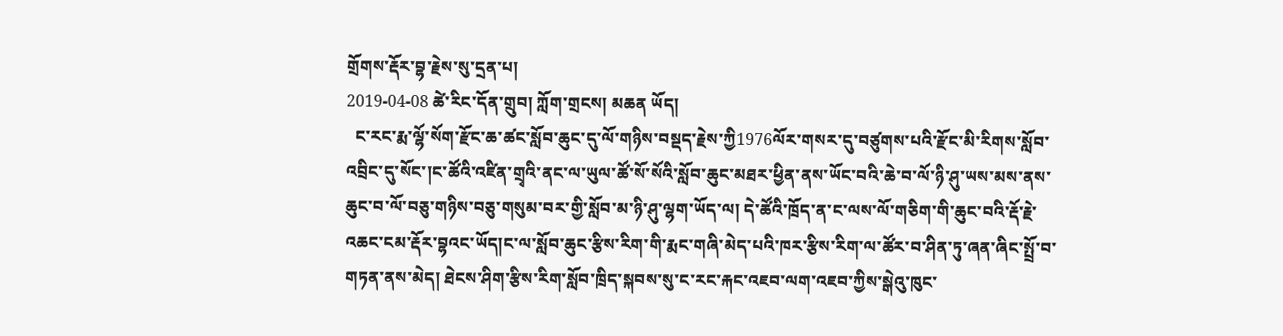གྲོགས་རྡོར་བྷ་རྗེས་སུ་དྲན་པ།
2019-04-08 ཚེ་རིང་དོན་གྲུབ། ཀློག་གྲངས། མཆན ཡོད།
  ང་རང་རྨ་ལྷོ་སོག་རྫོང་ཆ་ཚང་སློབ་ཆུང་དུ་ལོ་གཉིས་བསྡད་རྗེས་ཀྱི1976ལོར་གསར་དུ་བཙུགས་པའི་རྫོང་མི་རིགས་སློབ་འབྲིང་དུ་སོང་།ང་ཚོའི་འཛིན་གྲྭའི་ནང་ལ་ཡུལ་ཚོ་སོ་སོའི་སློབ་ཆུང་མཐར་ཕྱིན་ནས་ཡོང་བའི་ཆེ་བ་ལོ་ཉི་ཤུ་ཡས་མས་ནས་ཆུང་བ་ལོ་བཅུ་གཉིས་བཅུ་གསུམ་བར་གྱི་སློབ་མ་ཉི་ཤུ་ལྷག་ཡོད་ལ། དེ་ཚོའི་ཁྲོད་ན་ང་ལས་ལོ་གཅིག་གི་ཆུང་བའི་རྡོ་རྗེ་འཆང་ངམ་རྡོར་བྷའང་ཡོད།ང་ལ་སློབ་ཆུང་རྩིས་རིག་གི་རྨང་གཞི་མེད་པའི་ཁར་རྩིས་རིག་ལ་ཚོར་བ་ཤིན་ཏུ་ཞན་ཞིང་སྤྲོ་བ་གཏན་ནས་མེད། ཐེངས་ཤིག་རྩིས་རིག་སློབ་ཁྲིད་སྐབས་སུ་ང་རང་རྐང་འཇབ་ལག་འཇབ་ཀྱིས་སྒེའུ་ཁུང་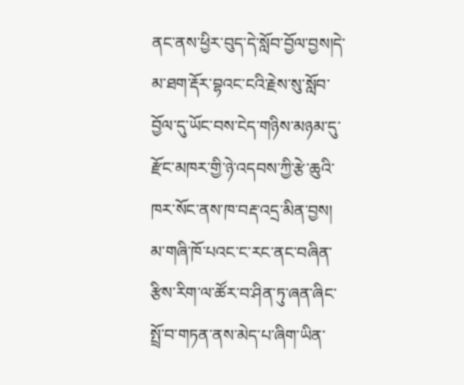ནང་ནས་ཕྱིར་བུད་དེ་སློབ་བྱོལ་བྱས།དེ་མ་ཐག་རྡོར་བྷའང་ངའི་རྗེས་སུ་སློབ་བྱོལ་དུ་ཡོང་བས་ངེད་གཉིས་མཉམ་དུ་རྫོང་མཁར་གྱི་ཉེ་འདབས་ཀྱི་རྩེ་ཆུའི་ཁར་སོང་ནས་ཁ་བརྡ་འདྲ་མིན་བྱས། མ་གཞི་ཁོ་པའང་ང་རང་ནང་བཞིན་རྩིས་རིག་ལ་ཚོར་བ་ཤིན་ཏུ་ཞན་ཞིང་སྤྲོ་བ་གཏན་ནས་མེད་པ་ཞིག་ཡིན་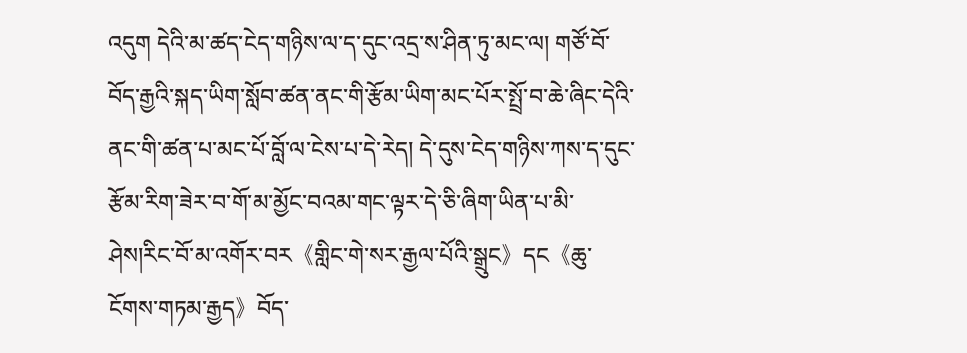འདུག དེའི་མ་ཚད་ངེད་གཉིས་ལ་ད་དུང་འདྲ་ས་ཤིན་ཏུ་མང་ལ། གཙོ་བོ་བོད་རྒྱའི་སྐད་ཡིག་སློབ་ཚན་ནང་གི་རྩོམ་ཡིག་མང་པོར་སྤྲོ་བ་ཆེ་ཞིང་དེའི་ནང་གི་ཚན་པ་མང་པོ་བློ་ལ་ངེས་པ་དེ་རེད། དེ་དུས་ངེད་གཉིས་ཀས་ད་དུང་རྩོམ་རིག་ཟེར་བ་གོ་མ་མྱོང་བའམ་གང་ལྟར་དེ་ཅི་ཞིག་ཡིན་པ་མི་ཤེས།རིང་བོ་མ་འགོར་བར《གླིང་གེ་སར་རྒྱལ་པོའི་སྒྲུང》དང《ཆུ་ངོགས་གཏམ་རྒྱད》བོད་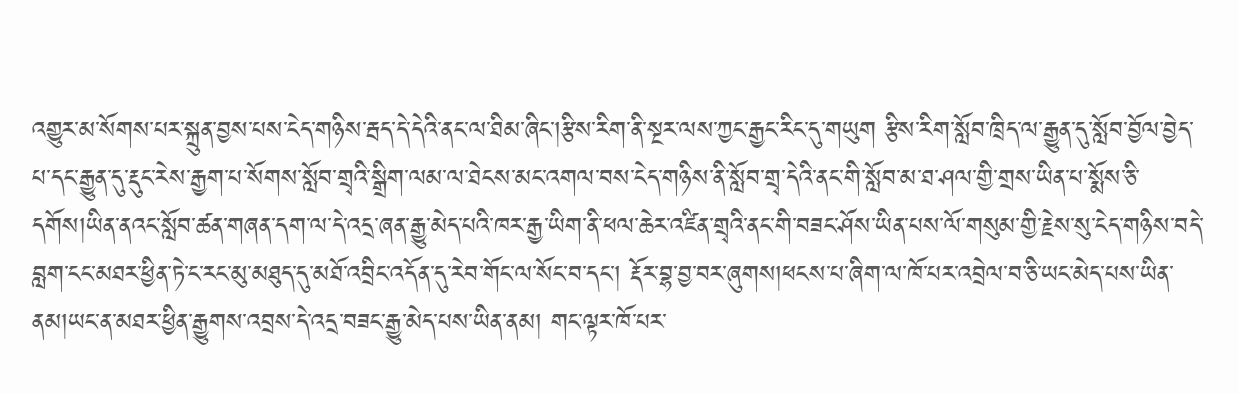འགྱུར་མ་སོགས་པར་སྐྲུན་བྱས་པས་ངེད་གཉིས་རྦད་དེ་དེའི་ནང་ལ་ཐིམ་ཞིང་།རྩིས་རིག་ནི་སྔར་ལས་ཀྱང་རྒྱང་རིང་དུ་གཡུག རྩིས་རིག་སློབ་ཁྲིད་ལ་རྒྱུན་དུ་སློབ་བྱོལ་བྱེད་པ་དང་རྒྱུན་དུ་རྡུང་རེས་རྒྱག་པ་སོགས་སློབ་གྲྭའི་སྒྲིག་ལམ་ལ་ཐེངས་མང་འགལ་བས་ངེད་གཉིས་ནི་སློབ་གྲྭ་དེའི་ནང་གི་སློབ་མ་ཐ་ཤལ་གྱི་གྲས་ཡིན་པ་སྨོས་ཅི་དགོས།ཡིན་ནའང་སློབ་ཚན་གཞན་དག་ལ་དེ་འདྲ་ཞན་རྒྱུ་མེད་པའི་ཁར་རྒྱ་ཡིག་ནི་ཕལ་ཆེར་འཛིན་གྲྭའི་ནང་གི་བཟང་ཤོས་ཡིན་པས་ལོ་གསུམ་གྱི་རྗེས་སུ་ངེད་གཉིས་བདེ་བླག་ངང་མཐར་ཕྱིན་ཏེ་ང་རང་མུ་མཐུད་དུ་མཐོ་འབྲིང་འདོན་དུ་རེབ་གོང་ལ་སོང་བ་དང་། རྡོར་བྷ་བྱ་བར་ཞུགས།ཕངས་པ་ཞིག་ལ་ཁོ་པར་འབྲེལ་བ་ཅི་ཡང་མེད་པས་ཡིན་ནམ།ཡང་ན་མཐར་ཕྱིན་རྒྱུགས་འབྲས་དེ་འདྲ་བཟང་རྒྱུ་མེད་པས་ཡིན་ནམ། གང་ལྟར་ཁོ་པར་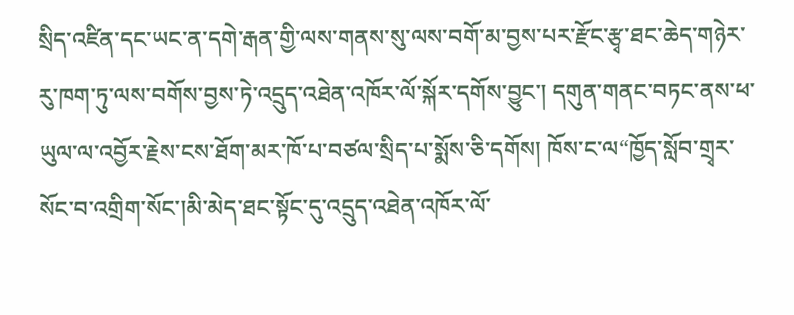སྲིད་འཛིན་དང་ཡང་ན་དགེ་རྒན་གྱི་ལས་གནས་སུ་ལས་བགོ་མ་བྱས་པར་རྫོང་རྩྭ་ཐང་ཆེད་གཉེར་རུ་ཁག་ཏུ་ལས་བགོས་བྱས་ཏེ་འདྲུད་འཐེན་འཁོར་ལོ་སྐོར་དགོས་བྱུང་། དགུན་གནང་བཏང་ནས་ཕ་ཡུལ་ལ་འབྱོར་རྗེས་ངས་ཐོག་མར་ཁོ་པ་བཙལ་སྲིད་པ་སྨོས་ཅི་དགོས། ཁོས་ང་ལ“ཁྱོད་སློབ་གྲྭར་སོང་བ་འགྲིག་སོང་།མི་མེད་ཐང་སྟོང་དུ་འདྲུད་འཐེན་འཁོར་ལོ་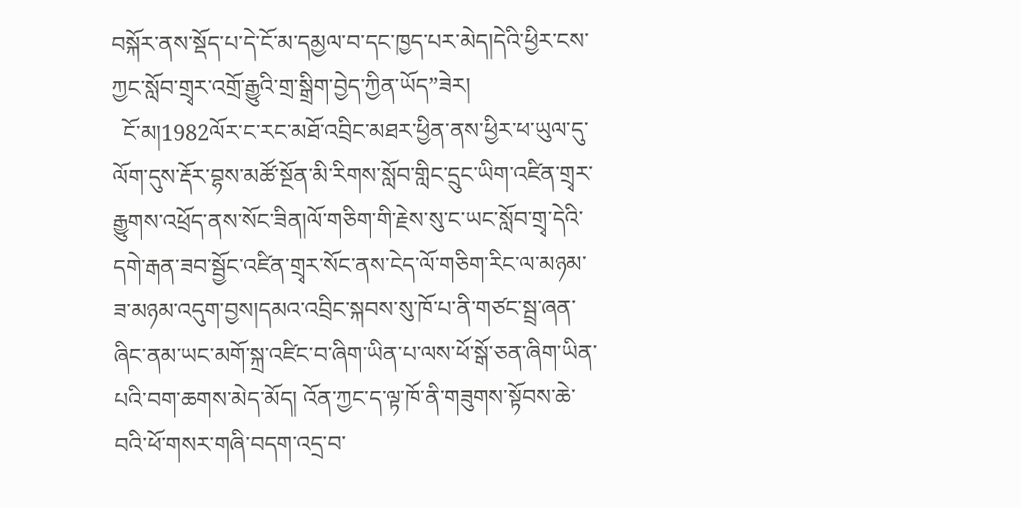བསྐོར་ནས་སྡོད་པ་དེ་ངོ་མ་དམྱལ་བ་དང་ཁྱད་པར་མེད།དེའི་ཕྱིར་ངས་ཀྱང་སློབ་གྲྭར་འགྲོ་རྒྱུའི་གྲ་སྒྲིག་བྱེད་ཀྱིན་ཡོད”ཟེར།
  ངོ་མ།1982ལོར་ང་རང་མཐོ་འབྲིང་མཐར་ཕྱིན་ནས་ཕྱིར་ཕ་ཡུལ་དུ་ལོག་དུས་རྡོར་བྷས་མཚོ་སྔོན་མི་རིགས་སློབ་གླིང་དྲུང་ཡིག་འཛིན་གྲྭར་རྒྱུགས་འཕྲོད་ནས་སོང་ཟིན།ལོ་གཅིག་གི་རྗེས་སུ་ང་ཡང་སློབ་གྲྭ་དེའི་དགེ་རྒན་ཟབ་སྦྱོང་འཛིན་གྲྭར་སོང་ནས་ངེད་ལོ་གཅིག་རིང་ལ་མཉམ་ཟ་མཉམ་འདུག་བྱས།དམའ་འབྲིང་སྐབས་སུ་ཁོ་པ་ནི་གཙང་སྦྲ་ཞན་ཞིང་ནམ་ཡང་མགོ་སྐྲ་འཛིང་བ་ཞིག་ཡིན་པ་ལས་ཕོ་སྒོ་ཅན་ཞིག་ཡིན་པའི་བག་ཆགས་མེད་མོད། འོན་ཀྱང་ད་ལྟ་ཁོ་ནི་གཟུགས་སྟོབས་ཆེ་བའི་ཕོ་གསར་གཞི་བདག་འདྲ་བ་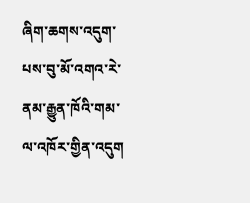ཞིག་ཆགས་འདུག་པས་བུ་མོ་འགའ་རེ་ནམ་རྒྱུན་ཁོའི་གམ་ལ་འཁོར་གྱིན་འདུག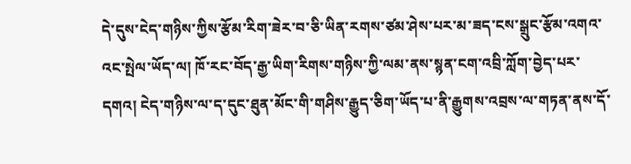དེ་དུས་ངེད་གཉིས་ཀྱིས་རྩོམ་རིག་ཟེར་བ་ཅི་ཡིན་རགས་ཙམ་ཤེས་པར་མ་ཟད་ངས་སྒྲུང་རྩོམ་འགའ་འང་སྤེལ་ཡོད་ལ། ཁོ་རང་བོད་རྒྱ་ཡིག་རིགས་གཉིས་ཀྱི་ལམ་ནས་སྙན་ངག་འབྲི་ཀློག་བྱེད་པར་དགའ། ངེད་གཉིས་ལ་ད་དུང་ཐུན་མོང་གི་གཤིས་རྒྱུད་ཅིག་ཡོད་པ་ནི་རྒྱུགས་འབྲས་ལ་གཏན་ནས་དོ་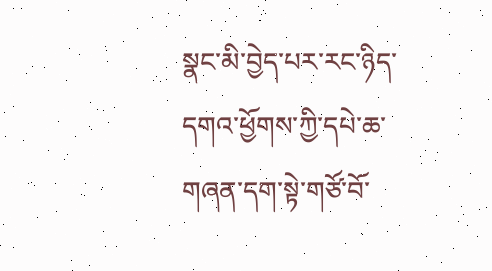སྣང་མི་བྱེད་པར་རང་ཉིད་དགའ་ཕྱོགས་ཀྱི་དཔེ་ཆ་གཞན་དག་སྟེ་གཙོ་བོ་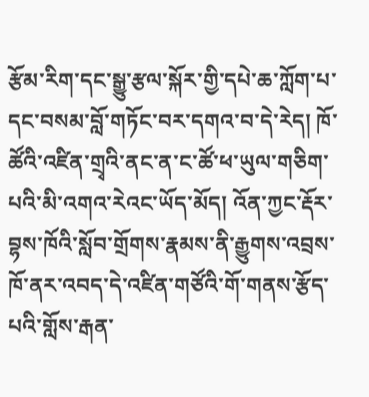རྩོམ་རིག་དང་སྒྱུ་རྩལ་སྐོར་གྱི་དཔེ་ཆ་ཀློག་པ་དང་བསམ་བློ་གཏོང་བར་དགའ་བ་དེ་རེད། ཁོ་ཚོའི་འཛིན་གྲྭའི་ནང་ན་ང་ཚོ་ཕ་ཡུལ་གཅིག་པའི་མི་འགའ་རེའང་ཡོད་མོད། འོན་ཀྱང་རྡོར་བྷས་ཁོའི་སློབ་གྲོགས་རྣམས་ནི་རྒྱུགས་འབྲས་ཁོ་ནར་འབད་དེ་འཛིན་གཙོའི་གོ་གནས་རྩོད་པའི་གློས་རྒན་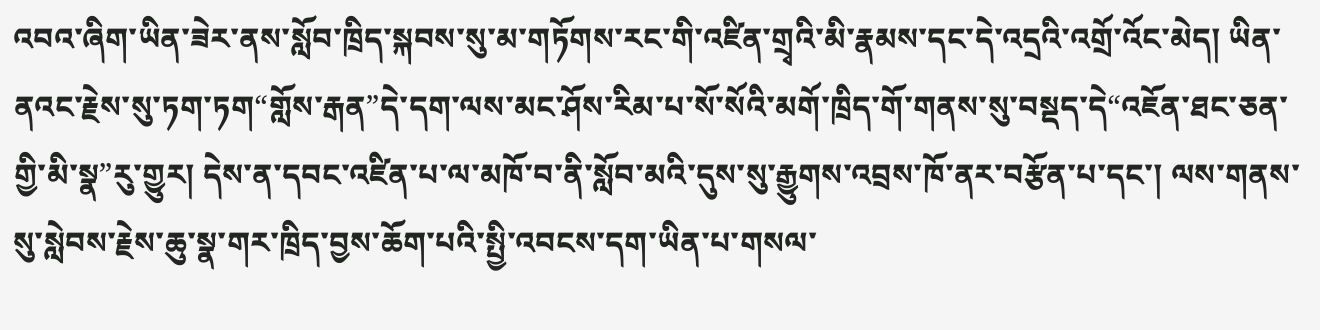འབའ་ཞིག་ཡིན་ཟེར་ནས་སློབ་ཁྲིད་སྐབས་སུ་མ་གཏོགས་རང་གི་འཛིན་གྲྭའི་མི་རྣམས་དང་དེ་འདྲའི་འགྲོ་འོང་མེད། ཡིན་ནའང་རྗེས་སུ་ཏག་ཏག“གློས་རྒན”དེ་དག་ལས་མང་ཤོས་རིམ་པ་སོ་སོའི་མགོ་ཁྲིད་གོ་གནས་སུ་བསྡད་དེ“འཇོན་ཐང་ཅན་གྱི་མི་སྣ”རུ་གྱུར། དེས་ན་དབང་འཛིན་པ་ལ་མཁོ་བ་ནི་སློབ་མའི་དུས་སུ་རྒྱུགས་འབྲས་ཁོ་ནར་བརྩོན་པ་དང་། ལས་གནས་སུ་སླེབས་རྗེས་ཆུ་སྣ་གར་ཁྲིད་བྱས་ཆོག་པའི་སྤྱི་འབངས་དག་ཡིན་པ་གསལ་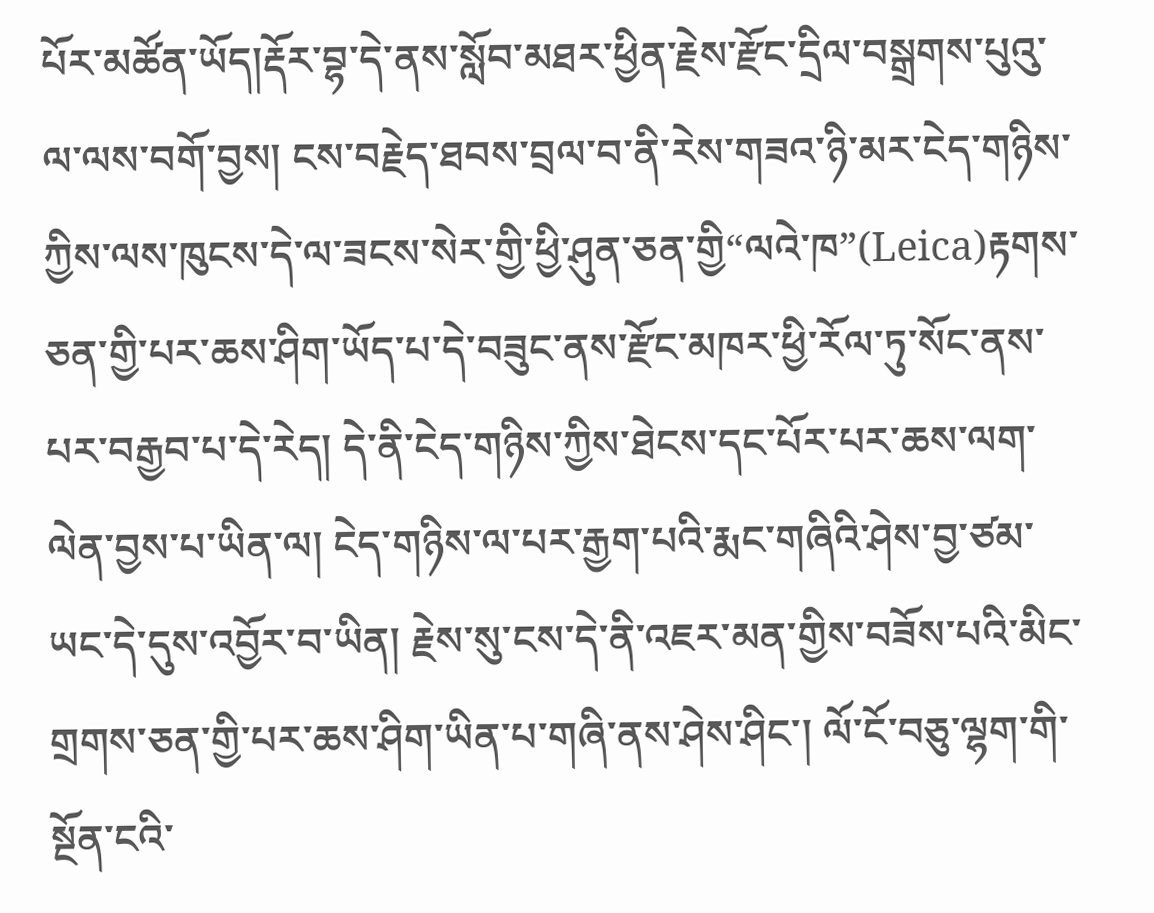པོར་མཚོན་ཡོད།རྡོར་བྷ་དེ་ནས་སློབ་མཐར་ཕྱིན་རྗེས་རྫོང་དྲིལ་བསྒྲགས་པུའུ་ལ་ལས་བགོ་བྱས། ངས་བརྗེད་ཐབས་བྲལ་བ་ནི་རེས་གཟའ་ཉི་མར་ངེད་གཉིས་ཀྱིས་ལས་ཁུངས་དེ་ལ་ཟངས་སེར་གྱི་ཕྱི་ཤུན་ཅན་གྱི“ལའེ་ཁ”(Leica)རྟགས་ཅན་གྱི་པར་ཆས་ཤིག་ཡོད་པ་དེ་བཟུང་ནས་རྫོང་མཁར་ཕྱི་རོལ་ཏུ་སོང་ནས་པར་བརྒྱབ་པ་དེ་རེད། དེ་ནི་ངེད་གཉིས་ཀྱིས་ཐེངས་དང་པོར་པར་ཆས་ལག་ལེན་བྱས་པ་ཡིན་ལ། ངེད་གཉིས་ལ་པར་རྒྱག་པའི་རྨང་གཞིའི་ཤེས་བྱ་ཙམ་ཡང་དེ་དུས་འབྱོར་བ་ཡིན། རྗེས་སུ་ངས་དེ་ནི་འཇར་མན་གྱིས་བཟོས་པའི་མིང་གྲགས་ཅན་གྱི་པར་ཆས་ཤིག་ཡིན་པ་གཞི་ནས་ཤེས་ཤིང་། ལོ་ངོ་བཅུ་ལྷག་གི་སྔོན་ངའི་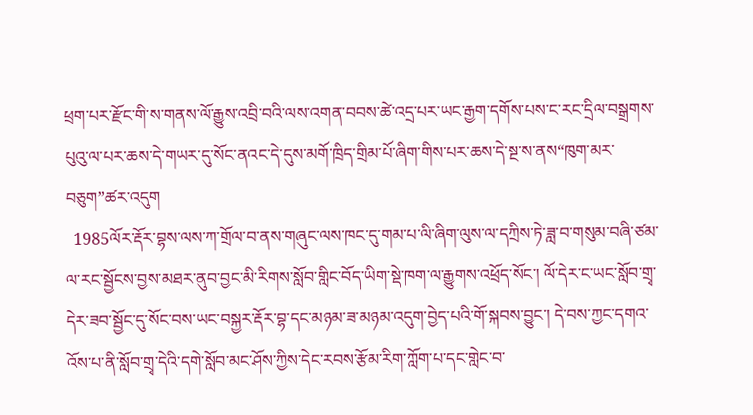ཕྲག་པར་རྫོང་གི་ས་གནས་ལོ་རྒྱུས་འབྲི་བའི་ལས་འགན་བབས་ཚེ་འདྲ་པར་ཡང་རྒྱག་དགོས་པས་ང་རང་དྲིལ་བསྒྲགས་པུའུ་ལ་པར་ཆས་དེ་གཡར་དུ་སོང་ནའང་དེ་དུས་མགོ་ཁྲིད་གྲིམ་པོ་ཞིག་གིས་པར་ཆས་དེ་སྔ་ས་ནས“ཁུག་མར་བཅུག”ཚར་འདུག
  1985ལོར་རྡོར་བྷས་ལས་ཀ་གྲོལ་བ་ནས་གཞུང་ལས་ཁང་དུ་གམ་པ་ལི་ཞིག་ལུས་ལ་དཀྲིས་ཏེ་ཟླ་བ་གསུམ་བཞི་ཙམ་ལ་རང་སྦྱོངས་བྱས་མཐར་ནུབ་བྱང་མི་རིགས་སློབ་གླིང་བོད་ཡིག་སྡེ་ཁག་ལ་རྒྱུགས་འཕྲོད་སོང་། ལོ་དེར་ང་ཡང་སློབ་གྲྭ་དེར་ཟབ་སྦྱོང་དུ་སོང་བས་ཡང་བསྐྱར་རྡོར་བྷ་དང་མཉམ་ཟ་མཉམ་འདུག་བྱེད་པའི་གོ་སྐབས་བྱུང་། དེ་བས་ཀྱང་དགའ་འོས་པ་ནི་སློབ་གྲྭ་དེའི་དགེ་སློབ་མང་ཤོས་ཀྱིས་དེང་རབས་རྩོམ་རིག་ཀློག་པ་དང་གླེང་བ་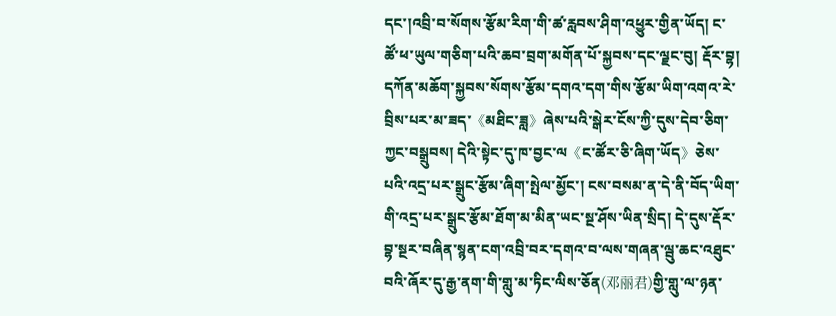དང་།འབྲི་བ་སོགས་རྩོམ་རིག་གི་ཚ་རླབས་ཤིག་འཕྱུར་གྱིན་ཡོད། ང་ཚོ་ཕ་ཡུལ་གཅིག་པའི་ཆབ་བྲག་མགོན་པོ་སྐྱབས་དང་ལྗང་བུ། རྡོར་བྷ། དཀོན་མཆོག་སྐྱབས་སོགས་རྩོམ་དགའ་དག་གིས་རྩོམ་ཡིག་འགའ་རེ་བྲིས་པར་མ་ཟད་《མཐིང་ཟླ》ཞེས་པའི་སྒེར་ངོས་ཀྱི་དུས་དེབ་ཅིག་ཀྱང་བསྒྲུབས། དེའི་སྟེང་དུ་ཁ་བྱང་ལ《ང་ཚོར་ཅི་ཞིག་ཡོད》ཅེས་པའི་འདྲ་པར་སྒྲུང་རྩོམ་ཞིག་སྤེལ་མྱོང་། ངས་བསམ་ན་དེ་ནི་བོད་ཡིག་གི་འདྲ་པར་སྒྲུང་རྩོམ་ཐོག་མ་མིན་ཡང་སྔ་ཤོས་ཡིན་སྲིད། དེ་དུས་རྡོར་བྷ་སྔར་བཞིན་སྙན་ངག་འབྲི་བར་དགའ་བ་ལས་གཞན་ལྦུ་ཆང་འཐུང་བའི་ཞོར་དུ་རྒྱ་ནག་གི་གླུ་མ་ཏིང་ལིས་ཅོན(邓丽君)གྱི་གླུ་ལ་ཉན་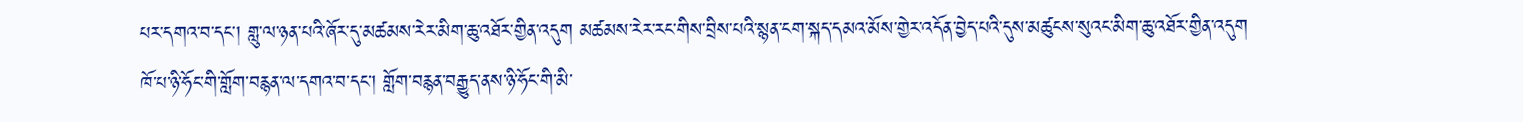པར་དགའ་བ་དང་། གླུ་ལ་ཉན་པའི་ཞོར་དུ་མཚམས་རེར་མིག་ཆུ་འཐོར་གྱིན་འདུག མཚམས་རེར་རང་གིས་བྲིས་པའི་སྙན་ངག་སྐད་དམའ་མོས་གྱེར་འདོན་བྱེད་པའི་དུས་མཚུངས་སུའང་མིག་ཆུ་འཐོར་གྱིན་འདུག ཁོ་པ་ཉི་ཧོང་གི་གློག་བརྙན་ལ་དགའ་བ་དང་། གློག་བརྙན་བརྒྱུད་ནས་ཉི་ཧོང་གི་མི་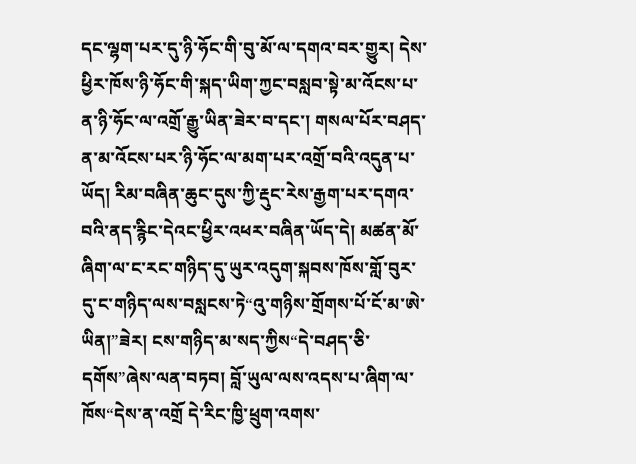དང་ལྷག་པར་དུ་ཉི་ཧོང་གི་བུ་མོ་ལ་དགའ་བར་གྱུར། དེས་ཕྱིར་ཁོས་ཉི་ཧོང་གི་སྐད་ཡིག་ཀྱང་བསླབ་སྟེ་མ་འོངས་པ་ན་ཉི་ཧོང་ལ་འགྲོ་རྒྱུ་ཡིན་ཟེར་བ་དང་། གསལ་པོར་བཤད་ན་མ་འོངས་པར་ཉི་ཧོང་ལ་མག་པར་འགྲོ་བའི་འདུན་པ་ཡོད། རིམ་བཞིན་ཆུང་དུས་ཀྱི་རྡུང་རེས་རྒྱག་པར་དགའ་བའི་ནད་རྙིང་དེའང་ཕྱིར་འཕར་བཞིན་ཡོད་དེ། མཚན་མོ་ཞིག་ལ་ང་རང་གཉིད་དུ་ཡུར་འདུག་སྐབས་ཁོས་གློ་བུར་དུ་ང་གཉིད་ལས་བསླངས་ཏེ“འུ་གཉིས་གྲོགས་པོ་ངོ་མ་ཨེ་ཡིན།”ཟེར། ངས་གཉིད་མ་སད་ཀྱིས“དེ་བཤད་ཅི་དགོས”ཞེས་ལན་བཏབ། བློ་ཡུལ་ལས་འདས་པ་ཞིག་ལ་ཁོས“དེས་ན་འགྲོ དེ་རིང་ཁྱི་ཕྲུག་འགས་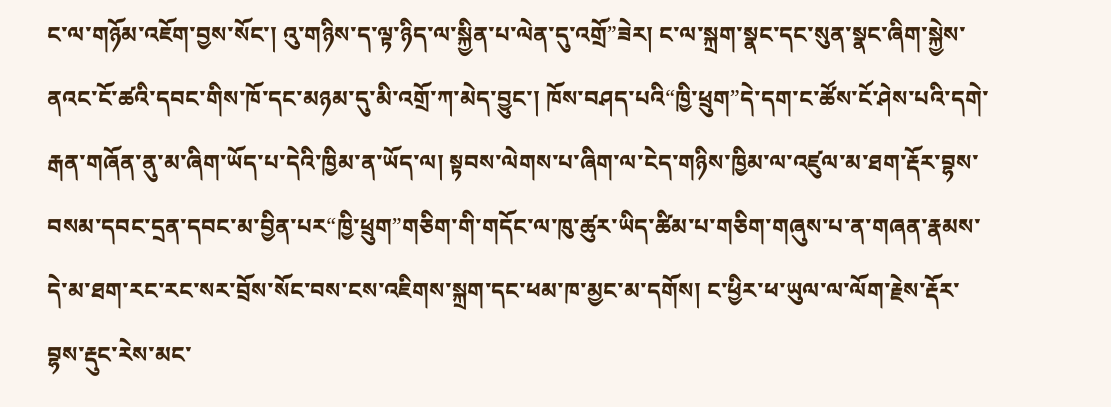ང་ལ་གཉོམ་འཇོག་བྱས་སོང་། འུ་གཉིས་ད་ལྟ་ཉིད་ལ་སྐྱིན་པ་ལེན་དུ་འགྲོ”ཟེར། ང་ལ་སྐྲག་སྣང་དང་སུན་སྣང་ཞིག་སྐྱེས་ནའང་ངོ་ཚའི་དབང་གིས་ཁོ་དང་མཉམ་དུ་མི་འགྲོ་ཀ་མེད་བྱུང་། ཁོས་བཤད་པའི“ཁྱི་ཕྲུག”དེ་དག་ང་ཚོས་ངོ་ཤེས་པའི་དགེ་རྒན་གཞོན་ནུ་མ་ཞིག་ཡོད་པ་དེའི་ཁྱིམ་ན་ཡོད་ལ། སྟབས་ལེགས་པ་ཞིག་ལ་ངེད་གཉིས་ཁྱིམ་ལ་འཛུལ་མ་ཐག་རྡོར་བྷས་བསམ་དབང་དྲན་དབང་མ་བྱིན་པར“ཁྱི་ཕྲུག”གཅིག་གི་གདོང་ལ་ཁུ་ཚུར་ཡིད་ཚིམ་པ་གཅིག་གཞུས་པ་ན་གཞན་རྣམས་དེ་མ་ཐག་རང་རང་སར་བྲོས་སོང་བས་ངས་འཇིགས་སྐྲག་དང་ཕམ་ཁ་མྱང་མ་དགོས། ང་ཕྱིར་ཕ་ཡུལ་ལ་ལོག་རྗེས་རྡོར་བྷས་རྡུང་རེས་མང་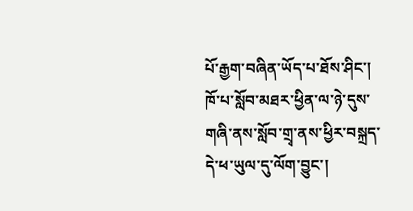པོ་རྒྱག་བཞིན་ཡོད་པ་ཐོས་ཤིང་། ཁོ་པ་སློབ་མཐར་ཕྱིན་ལ་ཉེ་དུས་གཞི་ནས་སློབ་གྲྭ་ནས་ཕྱིར་བསྐྲད་དེ་ཕ་ཡུལ་དུ་ལོག་བྱུང་།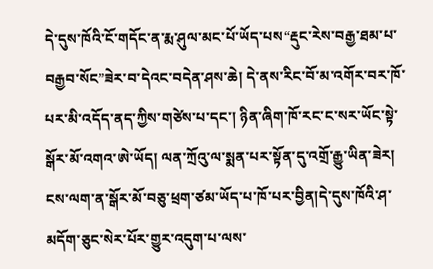དེ་དུས་ཁོའི་ངོ་གདོང་ན་རྨ་ཤུལ་མང་པོ་ཡོད་པས“རྡུང་རེས་བརྒྱ་ཐམ་པ་བརྒྱབ་སོང”ཟེར་བ་དེའང་བདེན་ཤས་ཆེ། དེ་ནས་རིང་བོ་མ་འགོར་བར་ཁོ་པར་མི་འདོད་ནད་ཀྱིས་གཙེས་པ་དང་། ཉིན་ཞིག་ཁོ་རང་ང་སར་ཡོང་སྟེ་སྒོར་མོ་འགའ་ཨེ་ཡོད། ལན་ཀྲོའུ་ལ་སྨན་པར་སྟོན་དུ་འགྲོ་རྒྱུ་ཡིན་ཟེར། ངས་ལག་ན་སྒོར་མོ་བཅུ་ཕྲག་ཙམ་ཡོད་པ་ཁོ་པར་བྱིན།དེ་དུས་ཁོའི་ཤ་མདོག་ཅུང་སེར་པོར་གྱུར་འདུག་པ་ལས་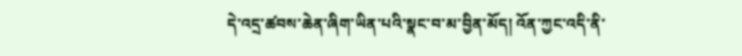དེ་འདྲ་ཚབས་ཆེན་ཞིག་ཡིན་པའི་སྣང་བ་མ་བྱིན་མོད། འོན་ཀྱང་འདི་ནི་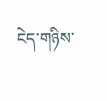ངེད་གཉིས་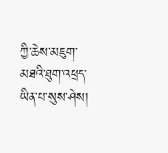ཀྱི་ཆེས་མཇུག་མཐའི་ཐུག་འཕྲད་ཡིན་པ་སུས་ཤེས།